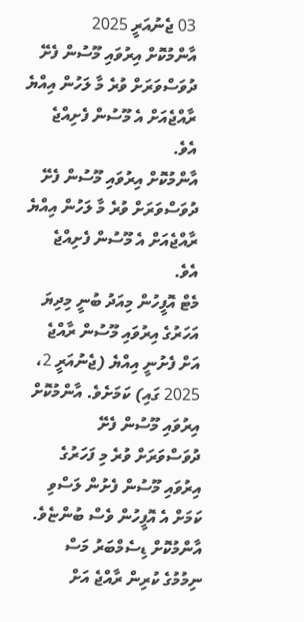03 ޖެނުއަރީ 2025
އާންމުކޮށް އިރުވައި މޫސުން ފެށޭ ދުވަސްވަރަށް ވުރެ މާ ލަހުން އިއްޔެ ރާއްޖެއަށް އެ މޫސުން ފެށިއްޖެ އެވެ.
އާންމުކޮށް އިރުވައި މޫސުން ފެށޭ ދުވަސްވަރަށް ވުރެ މާ ލަހުން އިއްޔެ ރާއްޖެއަށް އެ މޫސުން ފެށިއްޖެ އެވެ.
މެޓް އޮފީހުން މިއަދު ބުނީ މިދިޔަ އަހަރުގެ އިރުވައި މޫސުން ރާއްޖެ އަށް ފެށުނީ އިއްޔެ (ޖެނުއަރީ 2، 2025 ގައި) ކަމަށެވެ. އާންމުކޮށް އިރުވައި މޫސުން ފެށޭ ދުވަސްވަރަށް ވުރެ މި ފަހަރުގެ އިރުވައި މޫސުން ފެށުން ލަސްވި ކަމަށް އެ އޮފީހުން ވެސް ބުންޏެވެ.
އާންމުކޮށް ޑިސެމްބަރު މަސް ނިމުމުގެ ކުރިން ރާއްޖެ އަށް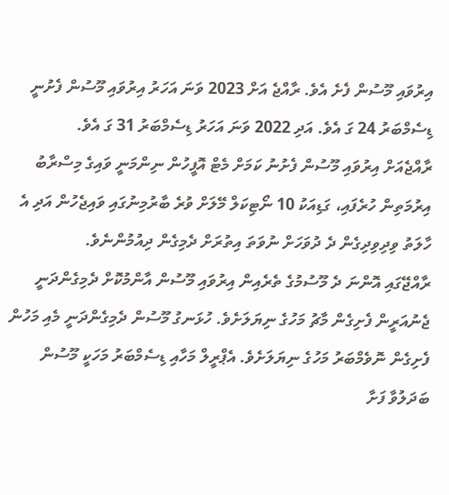އިރުވައި މޫސުން ފެށެ އެވެ. ރާއްޖެ އަށް 2023 ވަނަ އަހަރު އިރުވައި މޫސުން ފެށުނީ ޑިސެމްބަރު 24 ގަ އެވެ. އަދި 2022 ވަނަ އަހަރު ޑިސެމްބަރު 31 ގަ އެވެ.
ރާއްޖެއަށް އިރުވައި މޫސުން ފެށުނު ކަމަށް މެޓް އޮފީހުން ނިންމަނީ ވައިގެ މިސްރާބު އިރުމަތިން ހުރެފައި، ގަޑިއަކު 10 ނޯޓިކަލް މޭލަށް ވުރެ ބާރުމިނުގައި ވައިޖެހުން އަދި އެ ހާލަތު ވިދިވިދިގެން ދެ ދުވަހަށް ނުވަތަ އިތުރަށް ދެމިގެން ދިއުމުންނެވެ.
ރާއްޖޭގައި އޮންނަ ދެ މޫސުމުގެ ތެރެއިން އިރުވައި މޫސުން އާންމުކޮށް ދެމިގެންދަނީ ޖެނުއަރީން ފެށިގެން މާޗު މަހުގެ ނިޔަލަށެވެ. ހުޅަނގު މޫސުން ދެމިގެންދަނީ މެއި މަހުން ފެށިގެން ނޮވެމްބަރު މަހުގެ ނިޔަލަށެވެ. އެޕްރީލް މަހާއި ޑިސެމްބަރު މަހަކީ މޫސުން ބަދަލުވާ ފަށާ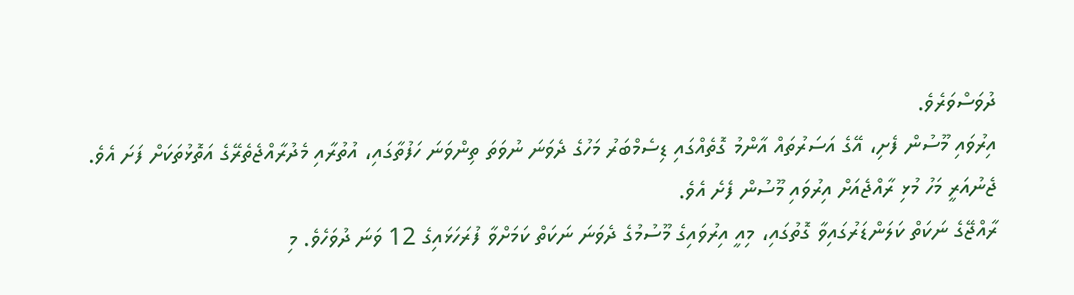ދުވަސްވަރެވެ.
އިރުވައި މޫސުން ފެށި، އޭގެ އަސަރުތައް އާންމު ގޮތެއްގައި ޑިސެމްބަރު މަހުގެ ދެވަނަ ނުވަތަ ތިންވަނަ ހަފުތާގައި، އުތުރާއި މެދުރާއްޖެތެރޭގެ އަތޮޅުތަކަށް ފަށަ އެވެ. ޖެނުއަރީ މަހު މުޅި ރާއްޖެއަށް އިރުވައި މޫސުން ފެށެ އެވެ.
ރާއްޖޭގެ ނަކަތް ކަލަންޑަރުގައިވާ ގޮތުގައި، މިއީ އިރުވައިގެ މޫސުމުގެ ދެވަނަ ނަކަތް ކަމަށްވާ ފުރަހަޅައިގެ 12 ވަނަ ދުވަހެވެ. މި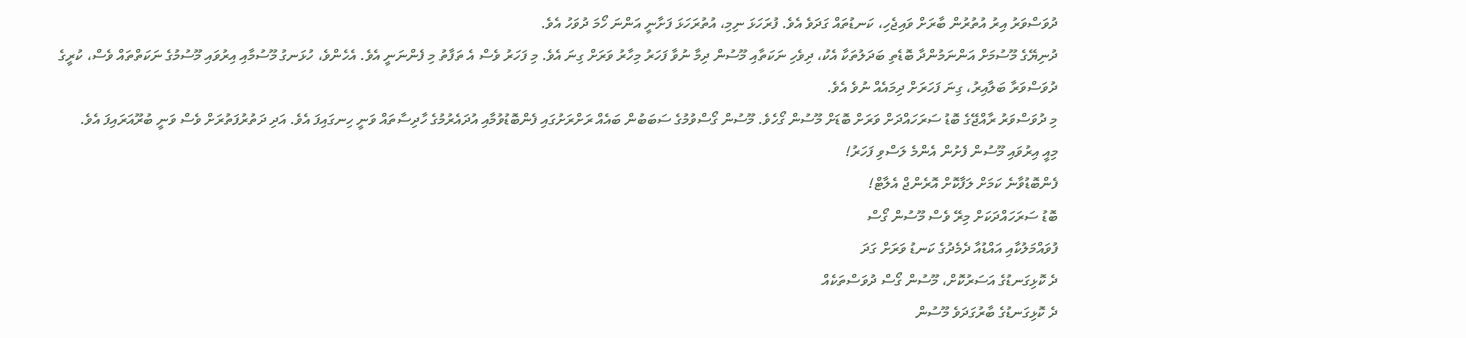ދުވަސްވަރު އިރު އުތުރުން ބާރަށް ވައިޖެހި، ކަނޑުތައް ގަދަވެ އެވެ. ފުރަހަޅަ ނިމި، އުތުރަހަޅަ ފަށާނީ އަންނަ ހޯމަ ދުވަހު އެވެ.
ދުނިޔޭގެ މޫސުމަށް އަންނަމުންދާ ބޮޑެތި ބަދަލުތަކާ އެކު، ދިވެހި ނަކަތާއި މޫސުން ދިމާ ނުވާ ފަހަރު މިހާރު ވަރަށް ގިނަ އެވެ. މި ފަހަރު ވެސް އެ ތަފާތު މި ފެންނަނީ އެވެ. އެހެންވެ، ހުޅަނގު މޫސުމާއި އިރުވައި މޫސުމުގެ ނަކަތްތައް ވެސް، ކުރީގެ ދުވަސްވަރާ ބަލާއިރު، ގިނަ ފަހަރަށް ދިމައެއް ނުވެ އެވެ.
މި ދުވަސްވަރު ރާއްޖޭގެ ބޮޑު ސަރަހައްދަށް ވަރަށް ބޮޑަށް މޫސުން ގޯހެވެ. މޫސުން ގޯސްވުމުގެ ސަބަބުން ބައެއް ރަށްރަށުގައި ފެންބޮޑުވުމާއި އުދައެރުމުގެ ހާދިސާތައް ވަނީ ހިނގައިފަ އެވެ. އަދި ދަތުރުފަތުރަށް ވެސް ވަނީ ބުރޫއަރައިފަ އެވެ.
މިއީ އިރުވައި މޫސުން ފެށުން އެންމެ ލަސްވި ފަހަރު!
ފެންބޮޑުވާނެ ކަމަށް ލަފާކޮށް އޮރެންޖް އެލާޓް!
ބޮޑު ސަރަހައްދަކަށް މިރޭ ވެސް މޫސުން ގޯސް
ފުވައްމަލުކާއި އައްޑުއާ ދެމެދުގެ ކަނޑު ވަރަށް ގަދަ
ދެ ކޮޅިގަނޑުގެ އަސަރުކޮށް، މޫސުން ގޯސް ދުވަސްތަކެއް
ދެ ކޮޅިގަނޑުގެ ބާރުގަދަވެ މޫސުން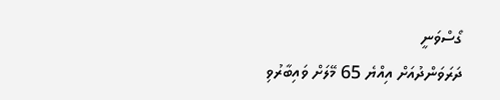ގޯސްވަނީ
ދަރަވަންދުއަށް އިއްޔެ 65 މޭލަށް ވައިބާރުވި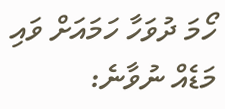ހޯމަ ދުވަހާ ހަމައަށް ވައި މަޑެއް ނުވާނެ: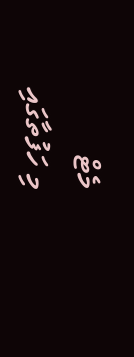މެޓް
މި ހަފުތާގައި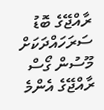ރާއްޖޭގެ ބޮޑު ސަރަހައްދަކަށް މޫސުން ގޯސް
ރާއްޖޭގެ އެންމެ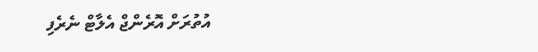އުތުރަށް އޮރެންޖް އެލާޓް ނެރެފި